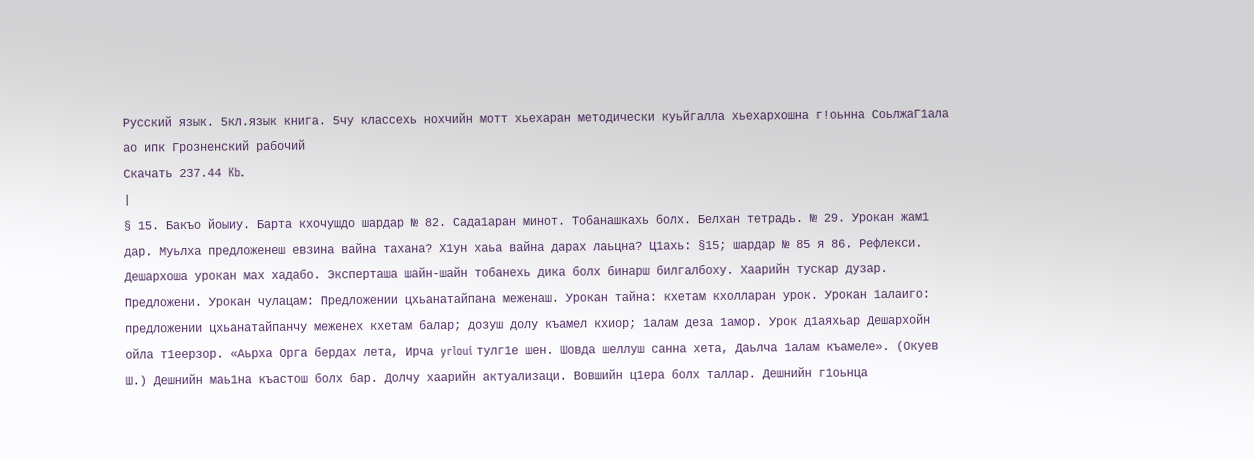Русский язык. 5кл.язык книга. 5чу классехь нохчийн мотт хьехаран методически куьйгалла хьехархошна г!оьнна СоьлжаГ1ала ао ипк Грозненский рабочий
Скачать 237.44 Kb.
|
§ 15. Бакъо йоыиу. Барта кхочушдо шардар № 82. Сада1аран минот. Тобанашкахь болх. Белхан тетрадь. № 29. Урокан жам1 дар. Муьлха предложенеш евзина вайна тахана? Х1ун хаьа вайна дарах лаьцна? Ц1ахь: §15; шардар № 85 я 86. Рефлекси. Дешархоша урокан мах хадабо. Эксперташа шайн-шайн тобанехь дика болх бинарш билгалбоху. Хаарийн тускар дузар. Предложени. Урокан чулацам: Предложении цхьанатайпана меженаш. Урокан тайна: кхетам кхолларан урок. Урокан 1алаиго: предложении цхьанатайпанчу меженех кхетам балар; дозуш долу къамел кхиор; 1алам деза 1амор. Урок д1аяхьар Дешархойн ойла т1еерзор. «Аьрха Орга бердах лета, Ирча yrloui тулг1е шен. Шовда шеллуш санна хета, Даьлча 1алам къамеле». (Окуев Ш.) Дешнийн маь1на къастош болх бар. Долчу хаарийн актуализаци. Вовшийн ц1ера болх таллар. Дешнийн г1оьнца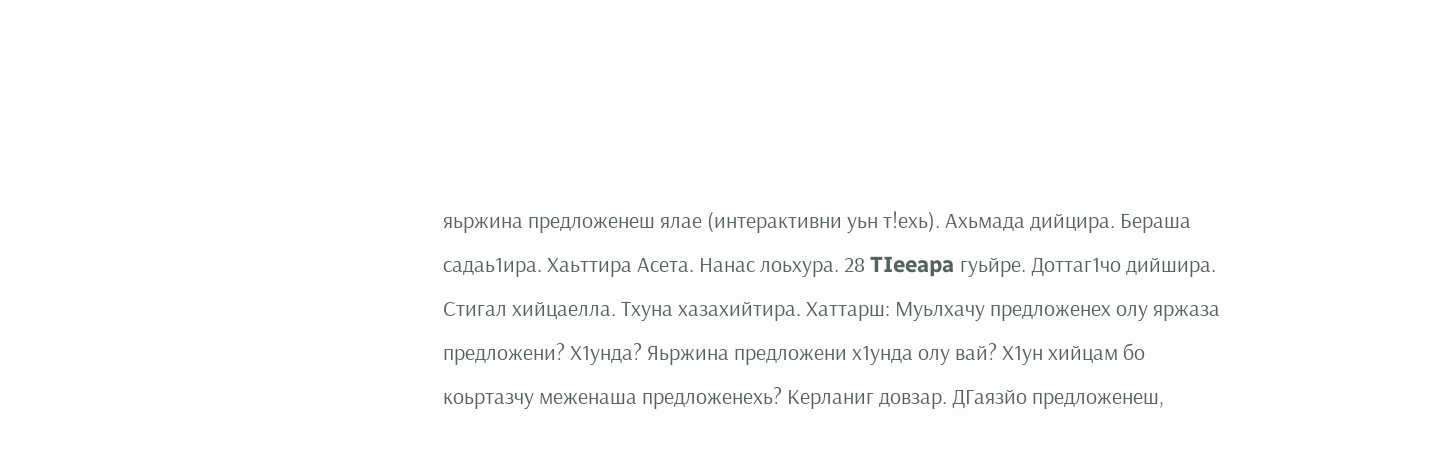яьржина предложенеш ялае (интерактивни уьн т!ехь). Ахьмада дийцира. Бераша садаь1ира. Хаьттира Асета. Нанас лоьхура. 28 TIeeapa гуьйре. Доттаг1чо дийшира. Стигал хийцаелла. Тхуна хазахийтира. Хаттарш: Муьлхачу предложенех олу яржаза предложени? Х1унда? Яьржина предложени х1унда олу вай? Х1ун хийцам бо коьртазчу меженаша предложенехь? Керланиг довзар. ДГаязйо предложенеш,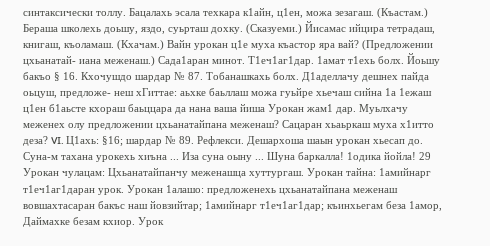синтаксически толлу. Бацалахь эсала техкара к1айн, ц1ен, можа зезагаш. (Къастам.) Бераша школехь доьшу, яздо, суьрташ дохку. (Сказуеми.) Йисамас ийцира тетрадаш, книгаш, къоламаш. (Кхачам.) Вайн урокан ц1е муха къастор яра вай? (Предложении цхьанатай- иана меженаш.) Сада1аран минот. Т1еч1аг1дар. 1амат т1ехь болх. Йоьшу бакъо § 16. Кхочушдо шардар № 87. Тобанашкахь болх. Д1аделлачу дешнех пайда оьцуш, предложе- неш хГиттае: аьхке баьллаш можа гуьйре хьечаш сийна 1а 1ежаш ц1ен б1аьсте кхораш баьццара да нана ваша йиша Урокан жам1 дар. Муьлхачу меженех олу предложении цхьанатайпана меженаш? Сацаран хьаьркаш муха х1итто деза? VI. Ц1ахь: §16; шардар № 89. Рефлекси. Дешархоша шаын урокан хьесап до. Суна-м тахана урокехь хиъна ... Иза суна оыну ... Шуна баркалла! 1одика йойла! 29 Урокан чулацам: Цхьанатайпанчу меженашца хуттургаш. Урокан тайна: 1амийнарг т1еч1аг1даран урок. Урокан 1алашо: предложенехь цхьанатайпана меженаш вовшахтасаран бакъс наш йовзийтар; 1амийнарг т1еч1аг1дар; къинхьегам беза 1амор, Даймахке безам кхиор. Урок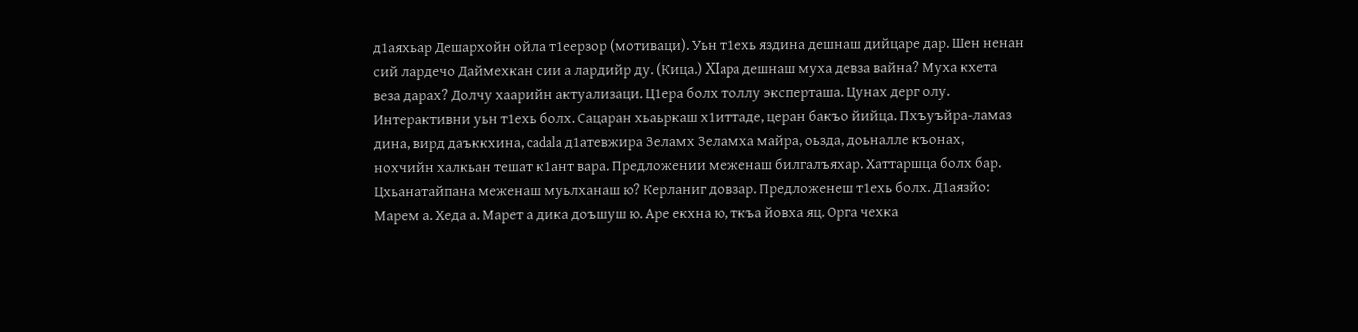д1аяхьар Дешархойн ойла т1еерзор (мотиваци). Уьн т1ехь яздина дешнаш дийцаре дар. Шен ненан сий лардечо Даймехкан сии а лардийр ду. (Кица.) XIapa дешнаш муха девза вайна? Муха кхета веза дарах? Долчу хаарийн актуализаци. Ц1ера болх толлу эксперташа. Цунах дерг олу. Интерактивни уьн т1ехь болх. Сацаран хьаьркаш х1иттаде, церан бакъо йийца. Пхъуъйра-ламаз дина, вирд даъккхина, cadala д1атевжира Зеламх Зеламха майра, оьзда, доьналле къонах, нохчийн халкьан тешат к1ант вара. Предложении меженаш билгалъяхар. Хаттаршца болх бар. Цхьанатайпана меженаш муьлханаш ю? Керланиг довзар. Предложенеш т1ехь болх. Д1аязйо: Марем а. Хеда а. Марет а дика доъшуш ю. Аре екхна ю, ткъа йовха яц. Орга чехка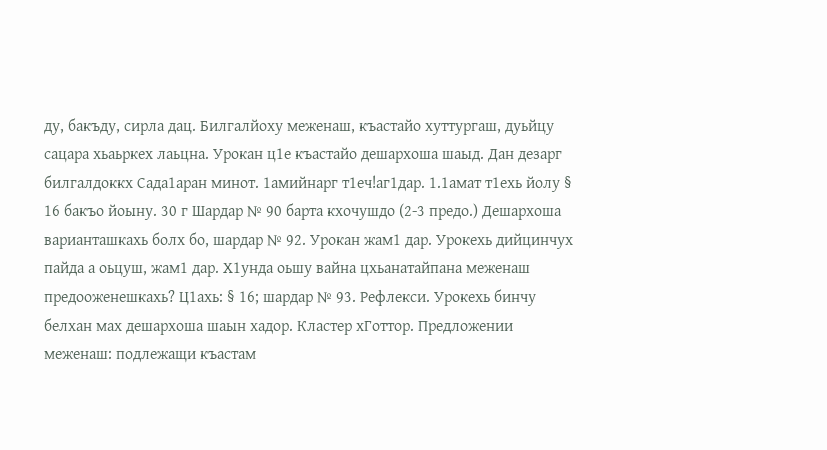ду, бакъду, сирла дац. Билгалйоху меженаш, къастайо хуттургаш, дуьйцу сацара хьаьркех лаьцна. Урокан ц1е къастайо дешархоша шаыд. Дан дезарг билгалдоккх Сада1аран минот. 1амийнарг т1еч!аг1дар. 1.1амат т1ехь йолу § 16 бакъо йоыну. 30 г Шардар № 90 барта кхочушдо (2-3 предо.) Дешархоша варианташкахь болх бо, шардар № 92. Урокан жам1 дар. Урокехь дийцинчух пайда а оьцуш, жам1 дар. Х1унда оьшу вайна цхьанатайпана меженаш предооженешкахь? Ц1ахь: § 16; шардар № 93. Рефлекси. Урокехь бинчу белхан мах дешархоша шаын хадор. Кластер хГоттор. Предложении меженаш: подлежащи къастам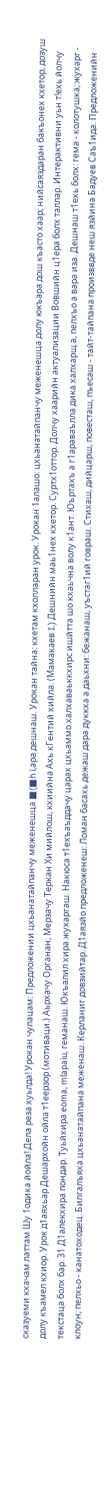сказуеми кхачам латтам Шу 1одика йойла! Дела реза хуьлда! Урокан чулацам: Предложении цхьанатайпанчу меженешца ■(■h i,ара дешнаш. Урокан тайна: кхетам кхолларан урок. Урокан 1алашо: цхьанатайпанчу меженешца долу юкъара дош къасто хаар; нийсаяздаран бакъонех кхетор, дозуш долу къамел кхиор. Урок д1аяхьар Дешархойн ойла т1еерзор (мотиваци.) Аьрхачу Органан, Мерзачу Теркан Хи мийлош, кхиийна Ахь кГентий хийла. (Мамакаев I.) Дешнийн маь1нех кхетор. Суртх1оттор. Долчу хаарийн актуализации Вовшийн ц1ера болх таллар. Интерактивни уьн т!ехь йолчу текстаца болх бар. 31 Д1алекхира пондар. Туьйхира eoma, mlapaiu, геманаш. Юкъалил хира жухаргаш. Накюса т1ехъаъддачу царах цхьаммо халхаваьккхирс ишйтта шо кхаьчна волу к1ант. Юъртахъ а г1араваълла дика халхарщ а, пелхъо а вара иза. Дешнаш т1ехь болх: гема - колотушка; жухарг - клоун; пелхьо - канатоходец. Билгалъяха цхьанатайпана меженаш. Керланиг довзийтар. Д1аязйо предложенеш: Ломан басахь дежаш дара дуккха а даьхни: бежанаш, уъстаг1ий говраш. Стихаш, дийцарш, повесташ, пъесаш - тайт-тайпана произввде неш язйина Бадуев Саъ1ида. Предложенийн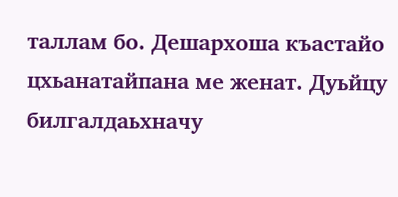таллам бо. Дешархоша къастайо цхьанатайпана ме женат. Дуьйцу билгалдаьхначу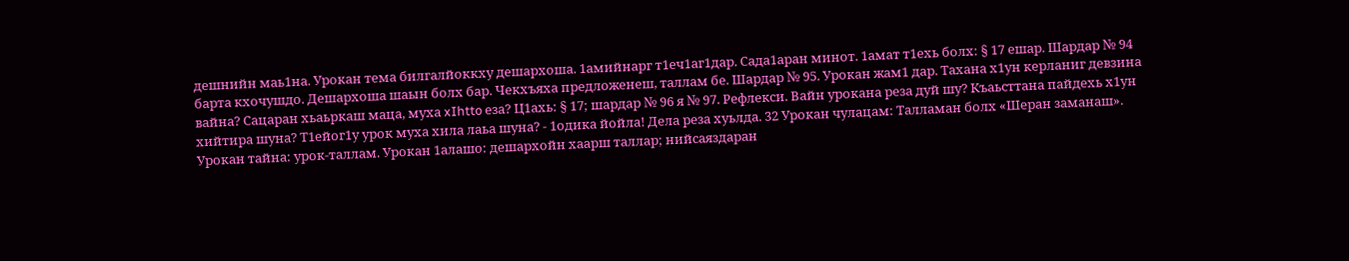дешнийн маь1на. Урокан тема билгалйоккху дешархоша. 1амийнарг т1еч1аг1дар. Сада1аран минот. 1амат т1ехь болх: § 17 ешар. Шардар № 94 барта кхочушдо. Дешархоша шаын болх бар. Чекхъяха предложенеш, таллам бе. Шардар № 95. Урокан жам1 дар. Тахана х1ун керланиг девзина вайна? Сацаран хьаьркаш маца, муха xIhtto еза? Ц1ахь: § 17; шардар № 96 я № 97. Рефлекси. Вайн урокана реза дуй шу? Къаьсттана пайдехь х1ун хийтира шуна? Т1ейог1у урок муха хила лаьа шуна? - 1одика йойла! Дела реза хуьлда. 32 Урокан чулацам: Талламан болх «Шеран заманаш». Урокан тайна: урок-таллам. Урокан 1алашо: дешархойн хаарш таллар; нийсаяздаран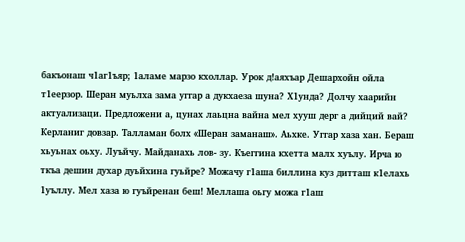бакъонаш ч1аг1ъяр; 1аламе марзо кхоллар. Урок д!аяхъар Дешархойн ойла т1еерзор. Шеран муьлха зама уггар а дукхаеза шуна? Х1унда? Долчу хаарийн актуализаци. Предложени а, цунах лаьцна вайна мел хууш дерг а дийций вай? Керланиг довзар. Талламан болх «Шеран заманаш». Аьхке. Уггар хаза хан. Бераш хьуьнах оьху. Луъйчу. Майданахь лов- зу. Къеггина кхетта малх хуълу. Ирча ю ткъа дешин духар дуьйхина гуьйре? Можачу г1аша биллина куз дитташ к1елахь 1уъллу. Мел хаза ю гуъйренан беш! Меллаша оьгу можа г1аш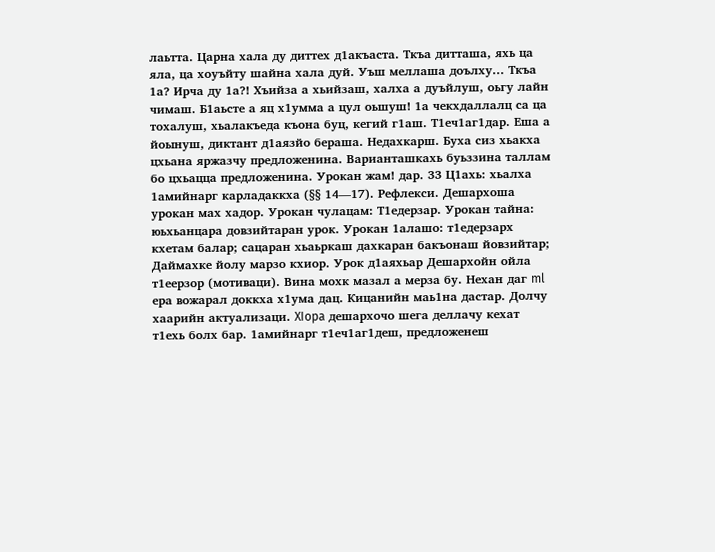лаьтта. Царна хала ду диттех д1акъаста. Ткъа дитташа, яхь ца яла, ца хоуъйту шайна хала дуй. Уъш меллаша доълху... Ткъа 1а? Ирча ду 1а?! Хъийза а хьийзаш, халха а дуъйлуш, оьгу лайн чимаш. Б1аьсте а яц х1умма а цул оьшуш! 1а чекхдаллалц са ца тохалуш, хьалакъеда къона буц, кегий г1аш. Т1еч1аг1дар. Еша а йоынуш, диктант д1аязйо бераша. Недахкарш. Буха сиз хьакха цхьана яржазчу предложенина. Варианташкахь буьззина таллам бо цхьацца предложенина. Урокан жам! дар. 33 Ц1ахь: хьалха 1амийнарг карладаккха (§§ 14—17). Рефлекси. Дешархоша урокан мах хадор. Урокан чулацам: Т1едерзар. Урокан тайна: юьхьанцара довзийтаран урок. Урокан 1алашо: т1едерзарх кхетам балар; сацаран хьаьркаш дахкаран бакъонаш йовзийтар; Даймахке йолу марзо кхиор. Урок д1аяхьар Дешархойн ойла т1еерзор (мотиваци). Вина мохк мазал а мерза бу. Нехан даг ml ера вожарал доккха х1ума дац. Кицанийн маь1на дастар. Долчу хаарийн актуализаци. XIopa дешархочо шега деллачу кехат т1ехь болх бар. 1амийнарг т1еч1аг1деш, предложенеш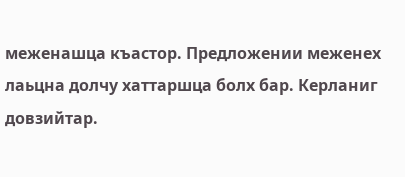меженашца къастор. Предложении меженех лаьцна долчу хаттаршца болх бар. Керланиг довзийтар.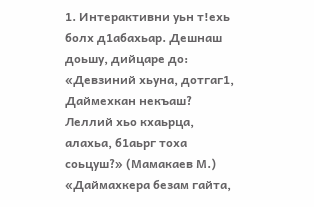1. Интерактивни уьн т!ехь болх д1абахьар. Дешнаш доьшу, дийцаре до: «Девзиний хьуна, дотгаг1, Даймехкан некъаш? Леллий хьо кхаьрца, алахьа, б1аьрг тоха соьцуш?» (Мамакаев М.) «Даймахкера безам гайта,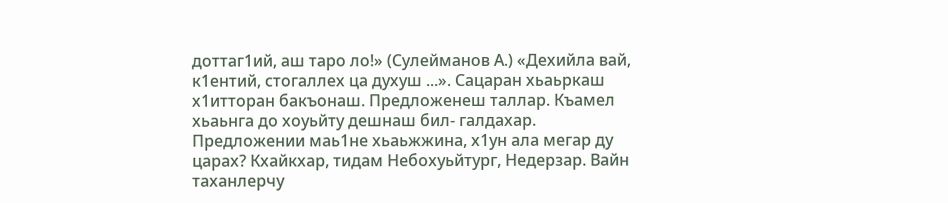доттаг1ий, аш таро ло!» (Сулейманов А.) «Дехийла вай, к1ентий, стогаллех ца духуш ...». Сацаран хьаьркаш х1итторан бакъонаш. Предложенеш таллар. Къамел хьаьнга до хоуьйту дешнаш бил- галдахар. Предложении маь1не хьаьжжина, х1ун ала мегар ду царах? Кхайкхар, тидам Небохуьйтург, Недерзар. Вайн таханлерчу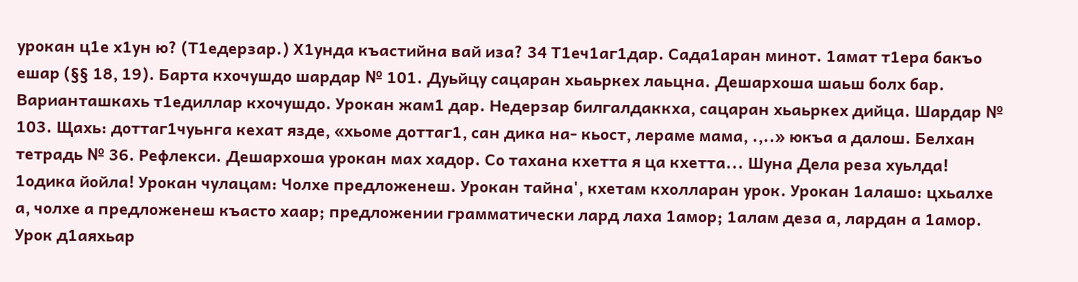урокан ц1е х1ун ю? (Т1едерзар.) Х1унда къастийна вай иза? 34 Т1еч1аг1дар. Сада1аран минот. 1амат т1ера бакъо ешар (§§ 18, 19). Барта кхочушдо шардар № 101. Дуьйцу сацаран хьаьркех лаьцна. Дешархоша шаьш болх бар. Варианташкахь т1едиллар кхочушдо. Урокан жам1 дар. Недерзар билгалдаккха, сацаран хьаьркех дийца. Шардар № 103. Щахь: доттаг1чуьнга кехат язде, «хьоме доттаг1, сан дика на- кьост, лераме мама, .,..» юкъа а далош. Белхан тетрадь № 36. Рефлекси. Дешархоша урокан мах хадор. Со тахана кхетта я ца кхетта... Шуна Дела реза хуьлда! 1одика йойла! Урокан чулацам: Чолхе предложенеш. Урокан тайна', кхетам кхолларан урок. Урокан 1алашо: цхьалхе а, чолхе а предложенеш къасто хаар; предложении грамматически лард лаха 1амор; 1алам деза а, лардан а 1амор. Урок д1аяхьар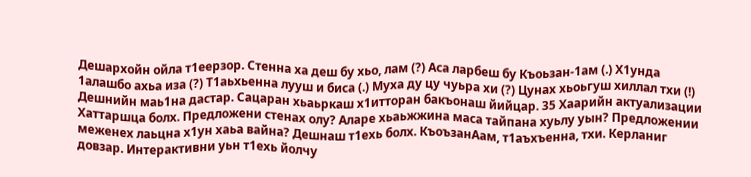Дешархойн ойла т1еерзор. Стенна ха деш бу хьо, лам (?) Аса ларбеш бу Къоьзан-1ам (.) Х1унда 1алашбо ахьа иза (?) Т1аьхьенна лууш и биса (.) Муха ду цу чуьра хи (?) Цунах хьоьгуш хиллал тхи (!) Дешнийн маь1на дастар. Сацаран хьаьркаш х1итторан бакъонаш йийцар. 35 Хаарийн актуализации Хаттаршца болх. Предложени стенах олу? Аларе хьаьжжина маса тайпана хуьлу уын? Предложении меженех лаьцна х1ун хаьа вайна? Дешнаш т1ехь болх. КъоъзанАам, т1аъхъенна, тхи. Керланиг довзар. Интерактивни уьн т1ехь йолчу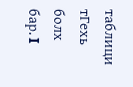таблици тГехь болх бар. I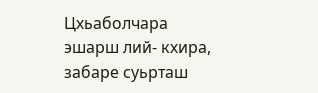Цхьаболчара эшарш лий- кхира, забаре суьрташ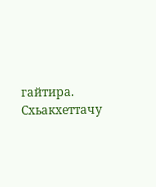гайтира. Схьакхеттачу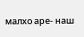малхо аре- наш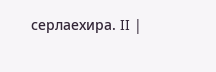серлаехира. II |